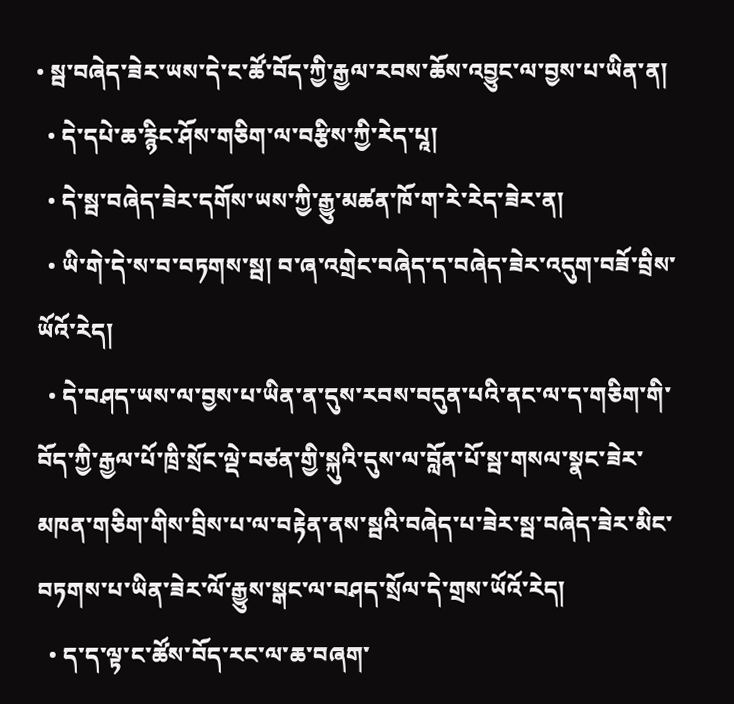• སྦ་བཞེད་ཟེར་ཡས་དེ་ང་ཚོ་བོད་ཀྱི་རྒྱལ་རབས་ཆོས་འབྱུང་ལ་བྱས་པ་ཡིན་ན།
  • དེ་དཔེ་ཆ་རྙིང་ཤོས་གཅིག་ལ་བརྩིས་ཀྱི་རེད་པཱ།
  • དེ་སྦ་བཞེད་ཟེར་དགོས་ཡས་ཀྱི་རྒྱུ་མཚན་ཁོ་ག་རེ་རེད་ཟེར་ན།
  • ཡི་གེ་དེ་ས་བ་བཏགས་སྦ། བ་ཞ་འགྲེང་བཞེད་ད་བཞེད་ཟེར་འདུག་བཟོ་བྲིས་ཡོའོ་རེད།
  • དེ་བཤད་ཡས་ལ་བྱས་པ་ཡིན་ན་དུས་རབས་བདུན་པའི་ནང་ལ་ད་གཅིག་གི་བོད་ཀྱི་རྒྱལ་པོ་ཁྲི་སྲོང་ལྡེ་བཙན་གྱི་སྐུའི་དུས་ལ་བློན་པོ་སྦ་གསལ་སྣང་ཟེར་མཁན་གཅིག་གིས་བྲིས་པ་ལ་བརྟེན་ནས་སྦའི་བཞེད་པ་ཟེར་སྦ་བཞེད་ཟེར་མིང་བཏགས་པ་ཡིན་ཟེར་ལོ་རྒྱུས་སྒང་ལ་བཤད་སྲོལ་དེ་གྲས་ཡོའོ་རེད།
  • ད་ད་ལྟ་ང་ཚོས་བོད་རང་ལ་ཆ་བཞག་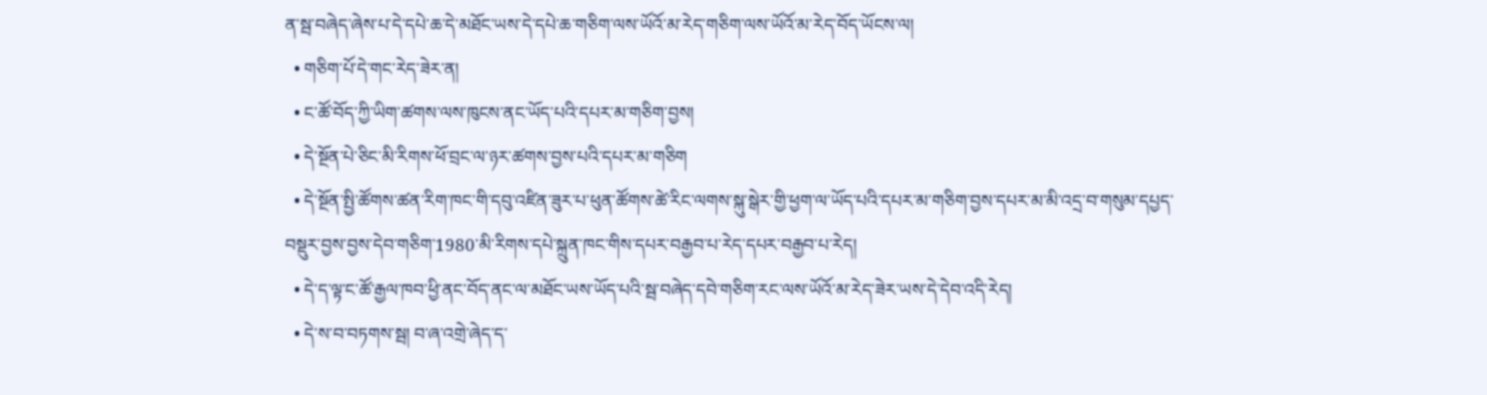ན་སྦ་བཞེད་ཞེས་པ་དེ་དཔེ་ཆ་དེ་མཐོང་ཡས་དེ་དཔེ་ཆ་གཅིག་ལས་ཡོའོ་མ་རེད་གཅིག་ལས་ཡོའོ་མ་རེད་བོད་ཡོངས་ལ།
  • གཅིག་པོ་དེ་གང་རེད་ཟེར་ན།
  • ང་ཚོ་བོད་ཀྱི་ཡིག་ཚགས་ལས་ཁུངས་ནང་ཡོད་པའི་དཔར་མ་གཅིག་བྱས།
  • དེ་སྔོན་པེ་ཅིང་མི་རིགས་ཕོ་བྲང་ལ་ཉར་ཚགས་བྱས་པའི་དཔར་མ་གཅིག
  • དེ་སྔོན་སྤྱི་ཚོགས་ཚན་རིག་ཁང་གི་དབུ་འཛིན་ཟུར་པ་ཕུན་ཚོགས་ཚེ་རིང་ལགས་སྐུ་སྒེར་གྱི་ཕྱག་ལ་ཡོད་པའི་དཔར་མ་གཅིག་བྱས་དཔར་མ་མི་འདྲ་བ་གསུམ་དཔྱད་བསྡུར་བྱས་བྱས་དེབ་གཅིག་1980་མི་རིགས་དཔེ་སྐྲུན་ཁང་གིས་དཔར་བརྒྱབ་པ་རེད་དཔར་བརྒྱབ་པ་རེད།
  • དེ་ད་ལྟ་ང་ཚོ་རྒྱལ་ཁབ་ཕྱི་ནང་བོད་ནང་ལ་མཐོང་ཡས་ཡོད་པའི་སྦ་བཞེད་དབེ་གཅིག་རང་ལས་ཡོའོ་མ་རེད་ཟེར་ཡས་དེ་དེབ་འདི་རེད།
  • དེ་ས་བ་བཏགས་སྦ། བ་ཞ་འགྲེ་ཞེད་ད་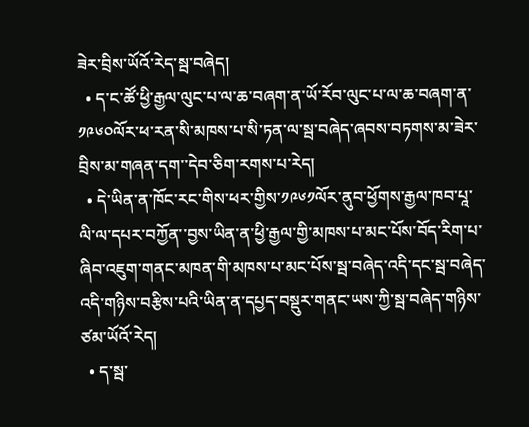ཟེར་བྲིས་ཡོའོ་རེད་སྦ་བཞེད།
  • ད་ང་ཚོ་ཕྱི་རྒྱལ་ལུང་པ་ལ་ཆ་བཞག་ན་ཡོ་རོབ་ལུང་པ་ལ་ཆ་བཞག་ན་༡༩༦༠ལོར་ཕ་རན་སི་མཁས་པ་སི་ཏན་ལ་སྦ་བཞེད་ཞབས་བཏགས་མ་ཟེར་བྲིས་མ་གཞན་དག་་དེབ་ཅིག་རགས་པ་རེད།
  • དེ་ཡིན་ན་ཁོང་རང་གིས་ཕར་གྱིས་༡༩༦༡ལོར་ནུབ་ཕྱོགས་རྒྱལ་ཁབ་པཱ་ལི་ལ་དཔར་བཀྱོན་་བྱས་ཡིན་ན་ཕྱི་རྒྱལ་གྱི་མཁས་པ་མང་པོས་བོད་རིག་པ་ཞིབ་འཇུག་གནང་མཁན་གི་མཁས་པ་མང་པོས་སྦ་བཞེད་འདི་དང་སྦ་བཞེད་འདི་གཉིས་བརྩིས་པའི་ཡིན་ན་དཔྱད་བསྡུར་གནང་ཡས་ཀྱི་སྦ་བཞེད་གཉིས་ཙམ་ཡོའོ་རེད།
  • ད་སྦ་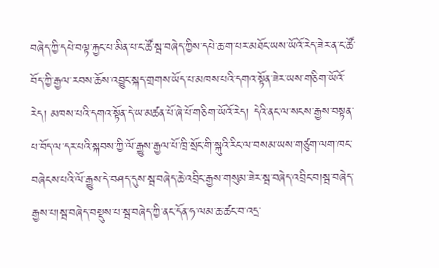བཞེད་ཀྱི་དཔེ་བལྟ་རྐྱང་པ་མིན་པ་ང་ཚོ་སྦ་བཞེད་ཀྱིས་དཔེ་ཆ་ག་པར་མཐོང་ཡས་ཡོའོ་རེད་ཟེར་ན་ང་ཚོ་བོད་ཀྱི་རྒྱལ་རབས་ཆོས་འབྱུང་སྐད་གྲགས་ཡོད་པ་མཁས་པའི་དགའ་སྟོན་ཟེར་ཡས་གཅིག་ཡོའོ་རེད། མཁས་པའི་དགའ་སྟོན་དེ་ཡ་མཚན་པོ་ཞེ་པོ་གཅིག་ཡོའོ་རེད། དེའི་ནང་ལ་སངས་རྒྱས་བསྟན་པ་བོད་ལ་དར་པའི་སྐབས་ཀྱི་ལོ་རྒྱུས་རྒྱལ་པོ་ཁྲི་སྲོང་གི་སྐུའི་རིང་ལ་བསམ་ཡས་གཙུག་ལག་ཁང་བཞེངས་པའི་ལོ་རྒྱུས་དེ་བཤད་དུས་སྦ་བཞེད་ཆེ་འབྲིང་རྒྱས་གསུམ་ཟེར་སྦ་བཞེད་འབྲིང་བ།སྦ་བཞེད་རྒྱས་པ།སྦ་བཞེད་བསྡུས་པ་སྦ་བཞེད་ཀྱི་ནང་དོན་ཧ་ལམ་ཆ་ཚང་བ་འདྲ་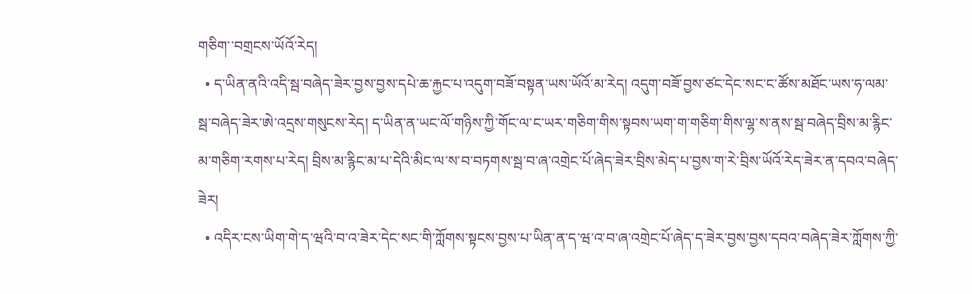གཅིག་་བགྲངས་ཡོའོ་རེད།
  • ད་ཡིན་ནའི་འདི་སྦ་བཞེད་ཟེར་བྱས་བྱས་དཔེ་ཆ་རྐྱང་པ་འདུག་བཟོ་བསྟན་ཡས་ཡོའོ་མ་རེད། འདུག་བཟོ་བྱས་ཙང་དེང་སང་ང་ཚོས་མཐོང་ཡས་ཧ་ལམ་སྦ་བཞེད་ཟེར་ཨེ་འདྲས་གསུངས་རེད། ད་ཡིན་ན་ཡང་ལོ་གཉིས་ཀྱི་གོང་ལ་ང་ཡར་གཅིག་གིས་སྟབས་ཡག་ག་གཅིག་གིས་ལྷ་ས་ནས་སྦ་བཞེད་བྲིས་མ་རྙིང་མ་གཅིག་རགས་པ་རེད། བྲིས་མ་རྙིང་མ་པ་དེའི་མིང་ལ་ས་བ་བཏགས་སྦ་བ་ཞ་འགྲེང་པོ་ཞེད་ཟེར་བྲིས་མེད་པ་བྱས་ག་རེ་བྲིས་ཡོའོ་རེད་ཟེར་ན་དབའ་བཞེད་ཟེར།
  • འདིར་ངས་ཡིག་གེ་ད་ཝའི་བ་འ་ཟེར་དེང་སང་གི་ཀློགས་སྟངས་བྱས་པ་ཡིན་ན་ད་ཝ་འ་བ་ཞ་འགྲེང་པོ་ཞེད་ད་ཟེར་བྱས་བྱས་དབའ་བཞེད་ཟེར་ཀློགས་ཀྱི་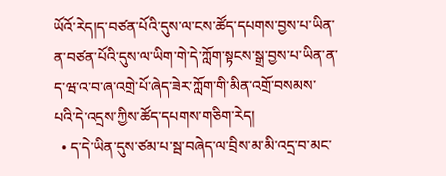ཡོའོ་རེད།ད་བཙན་པོའི་དུས་ལ་ངས་ཚོད་དཔགས་བྱས་པ་ཡིན་ན་བཙན་པོའི་དུས་ལ་ཡིག་གེ་དེ་ཀློག་སྟངས་སྒྲ་བྱས་པ་ཡིན་ན་ད་ཝ་འ་བ་ཞ་འགྲེ་པོ་ཞེད་ཟེར་ཀློག་གི་མིན་འགྲོ་བསམས་པའི་དེ་འདྲས་ཀྱིས་ཚོད་དཔགས་གཅིག་རེད།
  • ད་དེ་ཡིན་དུས་ཙམ་པ་སྦ་བཞེད་ལ་བྲིས་མ་མི་འདྲ་བ་མང་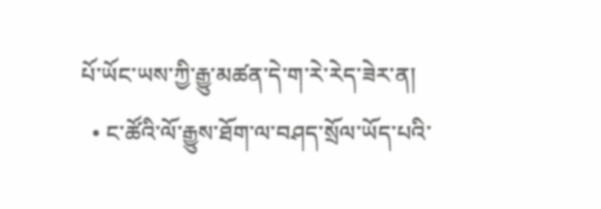པོ་ཡོང་ཡས་ཀྱི་རྒྱུ་མཚན་དེ་ག་རེ་རེད་ཟེར་ན།
  • ང་ཚོའི་ལོ་རྒྱུས་ཐོག་ལ་བཤད་སྲོལ་ཡོད་པའི་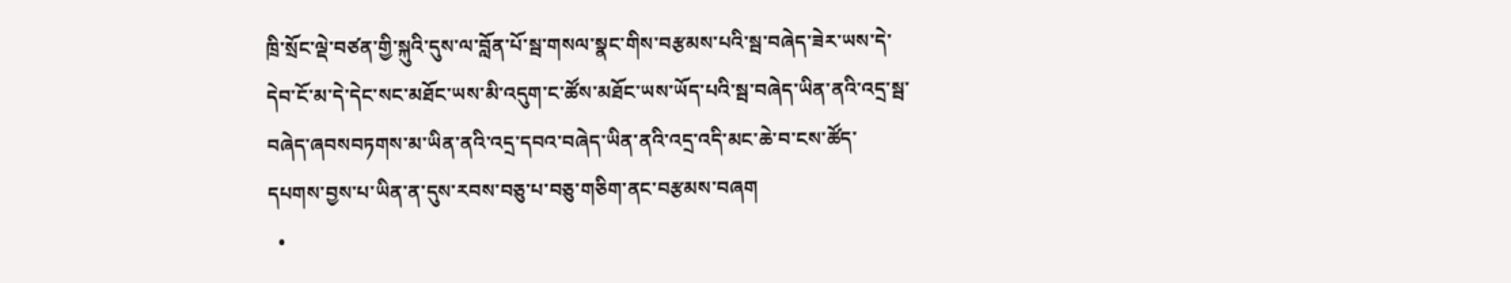ཁྲི་སྲོང་ལྡེ་བཙན་གྱི་སྐུའི་དུས་ལ་བློན་པོ་སྦ་གསལ་སྣང་གིས་བརྩམས་པའི་སྦ་བཞེད་ཟེར་ཡས་དེ་དེབ་ངོ་མ་དེ་དེང་སང་མཐོང་ཡས་མི་འདུག་ང་ཚོས་མཐོང་ཡས་ཡོད་པའི་སྦ་བཞེད་ཡིན་ནའི་འདྲ་སྦ་བཞེད་ཞབསབཏགས་མ་ཡིན་ནའི་འདྲ་དབའ་བཞེད་ཡིན་ནའི་འདྲ་འདི་མང་ཆེ་བ་ངས་ཚོད་དཔགས་བྱས་པ་ཡིན་ན་དུས་རབས་བཅུ་པ་བཅུ་གཅིག་ནང་བརྩམས་བཞག
  •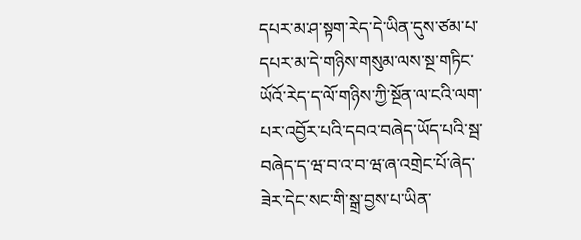དཔར་མ་ཤ་སྟག་རེད་དེ་ཡིན་དུས་ཙམ་པ་དཔར་མ་དེ་གཉིས་གསུམ་ལས་སྔ་གཏིང་ཡོའོ་རེད་ད་ལོ་གཉིས་ཀྱི་སྔོན་ལ་ངའི་ལག་པར་འབྱོར་པའི་དབའ་བཞེད་ཡོད་པའི་སྦ་བཞེད་ད་ཝ་བ་འ་བ་ཝ་ཞ་འགྲེང་པོ་ཞེད་ཟེར་དེང་སང་གི་སྒྲ་བྱས་པ་ཡིན་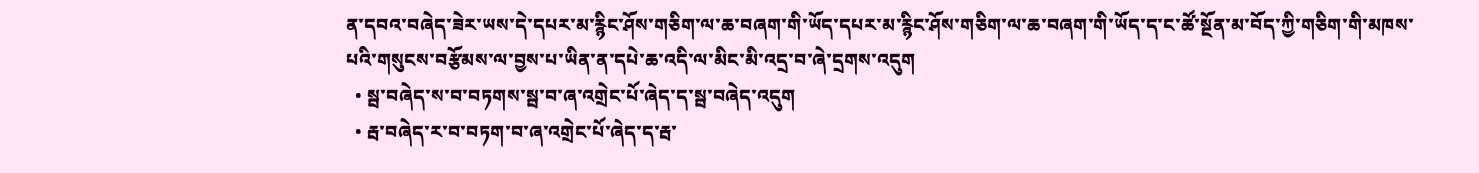ན་དབའ་བཞེད་ཟེར་ཡས་དེ་དཔར་མ་རྙིང་ཤོས་གཅིག་ལ་ཆ་བཞག་གི་ཡོད་དཔར་མ་རྙིང་ཤོས་གཅིག་ལ་ཆ་བཞག་གི་ཡོད་ད་ང་ཚོ་སྔོན་མ་བོད་ཀྱི་གཅིག་གི་མཁས་པའི་གསུངས་བརྩོམས་ལ་བྱས་པ་ཡིན་ན་དཔེ་ཆ་འདི་ལ་མིང་མི་འདྲ་བ་ཞེ་དྲགས་འདུག
  • སྦ་བཞེད་ས་བ་བཏགས་སྦ་བ་ཞ་འགྲེང་པོ་ཞེད་ད་སྦ་བཞེད་འདུག
  • རྦ་བཞེད་ར་བ་བཏག་བ་ཞ་འགྲེང་པོ་ཞེད་ད་རྦ་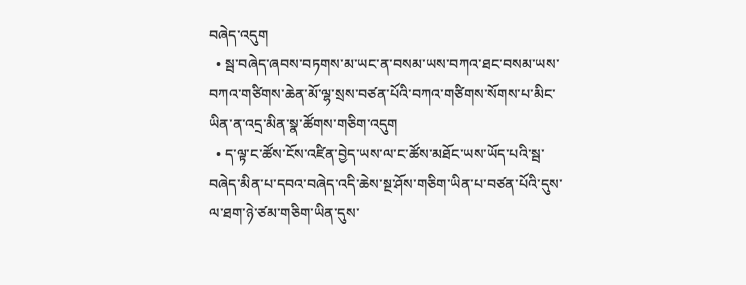བཞེད་འདུག
  • སྦ་བཞེད་ཞབས་བཏགས་མ་ཡང་ན་བསམ་ཡས་བཀའ་ཐང་བསམ་ཡས་བཀའ་གཙིགས་ཆེན་མོ་ལྷ་སྲས་བཙན་པོའི་བཀའ་གཙིགས་སོགས་པ་མིང་ཡིན་ན་འདྲ་མིན་སྣ་ཚོགས་གཅིག་འདུག
  • ད་ལྟ་ང་ཚོས་ངོས་འཛིན་བྱེད་ཡས་ལ་ང་ཚོས་མཐོང་ཡས་ཡོད་པའི་སྦ་བཞེད་མིན་པ་དབའ་བཞེད་འདི་ཆེས་སྔ་ཤོས་གཅིག་ཡིན་པ་བཙན་པོའི་དུས་ལ་ཐག་ཉེ་ཙམ་གཅིག་ཡིན་དུས་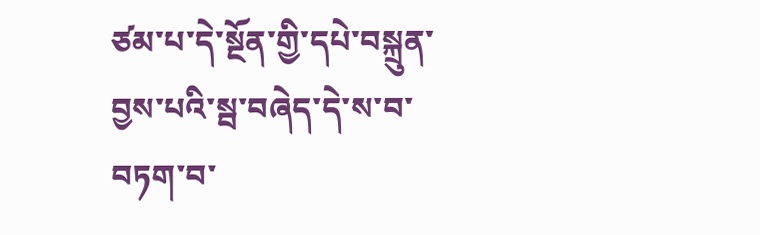ཙམ་པ་དེ་སྔོན་གྱི་དཔེ་བསྐྲུན་བྱས་པའི་སྦ་བཞེད་དེ་ས་བ་བཏག་བ་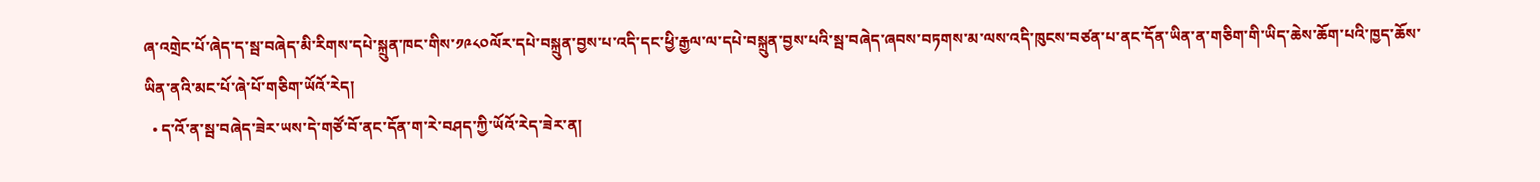ཞ་འགྲེང་པོ་ཞེད་ད་སྦ་བཞེད་མི་རིགས་དཔེ་སྐྲུན་ཁང་གིས་༡༩༨༠ལོར་དཔེ་བསྐྲུན་བྱས་པ་འདི་དང་ཕྱི་རྒྱལ་ལ་དཔེ་བསྐྲུན་བྱས་པའི་སྦ་བཞེད་ཞབས་བཏགས་མ་ལས་འདི་ཁུངས་བཙན་པ་ནང་དོན་ཡིན་ན་གཅིག་གི་ཡིད་ཆེས་ཆོག་པའི་ཁྱད་ཆོས་ཡིན་ནའི་མང་པོ་ཞེ་པོ་གཅིག་ཡོའོ་རེད།
  • ད་འོ་ན་སྦ་བཞེད་ཟེར་ཡས་དེ་གཙོ་བོ་ནང་དོན་ག་རེ་བཤད་ཀྱི་ཡོའོ་རེད་ཟེར་ན།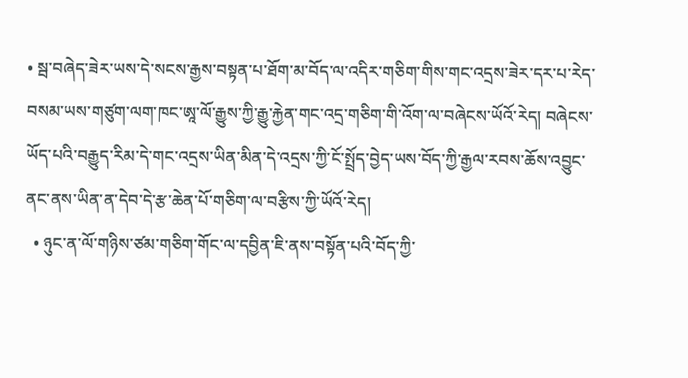• སྦ་བཞེད་ཟེར་ཡས་དེ་སངས་རྒྱས་བསྟན་པ་ཐོག་མ་བོད་ལ་འདིར་གཅིག་གིས་གང་འདྲས་ཟེར་དར་པ་རེད་བསམ་ཡས་གཙུག་ལག་ཁང་ཨཱ་ལོ་རྒྱུས་ཀྱི་རྒྱུ་རྐྱེན་གང་འདྲ་གཅིག་གི་འོག་ལ་བཞེངས་ཡོའོ་རེད། བཞེངས་ཡོད་པའི་བརྒྱུད་རིམ་དེ་གང་འདྲས་ཡིན་མིན་དེ་འདྲས་ཀྱི་ངོ་སྤྲོད་བྱེད་ཡས་བོད་ཀྱི་རྒྱལ་རབས་ཆོས་འབྱུང་ནང་ནས་ཡིན་ན་དེབ་དེ་རྩ་ཆེན་པོ་གཅིག་ལ་བརྩིས་ཀྱི་ཡོའོ་རེད།
  • ཉུང་ན་ལོ་གཉིས་ཙམ་གཅིག་གོང་ལ་དབྱིན་ཇི་ནས་བསྟོན་པའི་བོད་ཀྱི་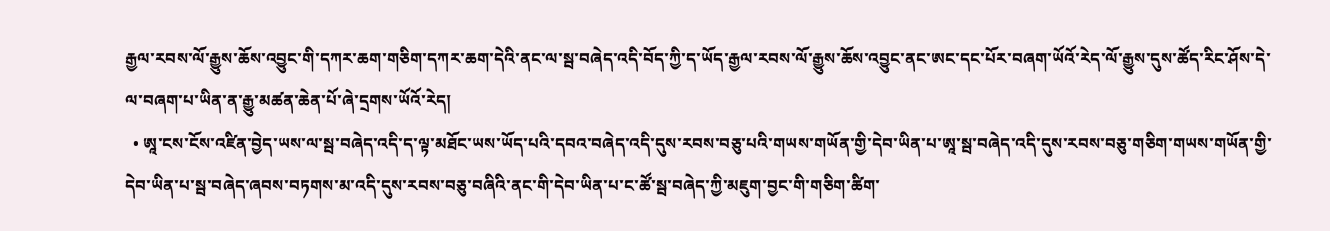རྒྱལ་རབས་ལོ་རྒྱུས་ཆོས་འབྱུང་གི་དཀར་ཆག་གཅིག་དཀར་ཆག་དེའི་ནང་ལ་སྦ་བཞེད་འདི་བོད་ཀྱི་ད་ཡོད་རྒྱལ་རབས་ལོ་རྒྱུས་ཆོས་འབྱུང་ནང་ཨང་དང་པོར་བཞག་ཡོའོ་རེད་ལོ་རྒྱུས་དུས་ཚོད་རིང་ཤོས་དེ་ལ་བཞག་པ་ཡིན་ན་རྒྱུ་མཚན་ཆེན་པོ་ཞེ་དྲགས་ཡོའོ་རེད།
  • ཨཱ་ངས་ངོས་འཛིན་བྱེད་ཡས་ལ་སྦ་བཞེད་འདི་ད་ལྟ་མཐོང་ཡས་ཡོད་པའི་དབའ་བཞེད་འདི་དུས་རབས་བཅུ་པའི་གཡས་གཡོན་གྱི་དེབ་ཡིན་པ་ཨཱ་སྦ་བཞེད་འདི་དུས་རབས་བཅུ་གཅིག་གཡས་གཡོན་གྱི་དེབ་ཡིན་པ་སྦ་བཞེད་ཞབས་བཏགས་མ་འདི་དུས་རབས་བཅུ་བཞིའི་ནང་གི་དེབ་ཡིན་པ་ང་ཚོ་སྦ་བཞེད་ཀྱི་མཇུག་བྱང་གི་གཅིག་ཚིག་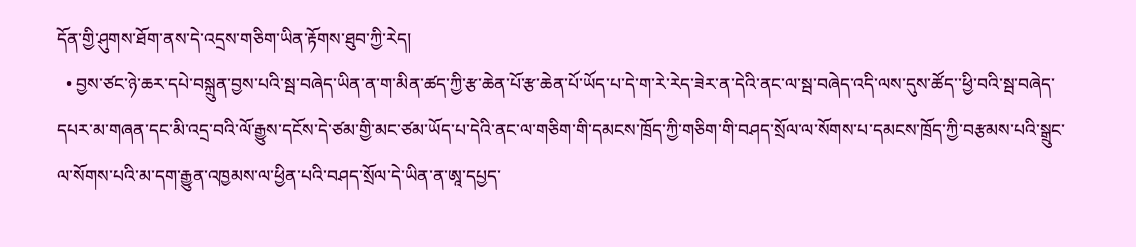དོན་གྱི་ཤུགས་ཐོག་ནས་དེ་འདྲས་གཅིག་ཡིན་རྟོགས་ཐུབ་ཀྱི་རེད།
  • བྱས་ཙང་ཉེ་ཆར་དཔེ་བསྐྲུན་བྱས་པའི་སྦ་བཞེད་ཡིན་ན་ག་མིན་ཚད་ཀྱི་རྩ་ཆེན་པོ་རྩ་ཆེན་པོ་ཡོད་པ་དེ་ག་རེ་རེད་ཟེར་ན་དེའི་ནང་ལ་སྦ་བཞེད་འདི་ལས་དུས་ཚོད་་ཕྱི་བའི་སྦ་བཞེད་དཔར་མ་གཞན་དང་མི་འདྲ་བའི་ལོ་རྒྱུས་དངོས་དེ་ཙམ་གྱི་མང་ཙམ་ཡོད་པ་དེའི་ནང་ལ་གཅིག་གི་དམངས་ཁྲོད་ཀྱི་གཅིག་གི་བཤད་སྲོལ་ལ་སོགས་པ་དམངས་ཁྲོད་ཀྱི་བརྩམས་པའི་སྒྲུང་ལ་སོགས་པའི་མ་དག་རྒྱུན་འཁྱམས་ལ་ཕྱིན་པའི་བཤད་སྲོལ་དེ་ཡིན་ན་ཨཱ་དཔྱད་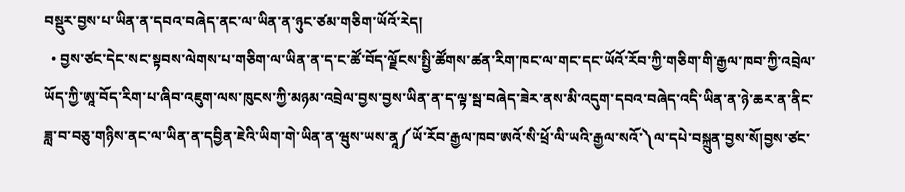བསྡུར་བྱས་པ་ཡིན་ན་དབའ་བཞེད་ནང་ལ་ཡིན་ན་ཉུང་ཙམ་གཅིག་ཡོའོ་རེད།
  • བྱས་ཙང་དེང་སང་སྟབས་ལེགས་པ་གཅིག་ལ་ཡིན་ན་ད་ང་ཚོ་བོད་ལྗོངས་སྤྱི་ཚོགས་ཚན་རིག་ཁང་ལ་གང་དང་ཡོའོ་རོབ་ཀྱི་གཅིག་གི་རྒྱལ་ཁབ་ཀྱི་འབྲེལ་ཡོད་ཀྱི་ཨཱ་བོད་རིག་པ་ཞིབ་འཇུག་ལས་ཁུངས་ཀྱི་མཉམ་འབྲེལ་བྱས་བྱས་ཡིན་ན་ད་ལྟ་སྦ་བཞེད་ཟེར་ནས་མི་འདུག་དབའ་བཞེད་འདི་ཡིན་ན་ཉེ་ཆར་ན་ནིང་ཟླ་བ་བཅུ་གཉིས་ནང་ལ་ཡིན་ན་དབྱིན་ཇེའི་ཡིག་གེ་ཡིན་ན་ཝུས་ཡས་ནཱ༼ཡོ་རོབ་རྒྱལ་ཁབ་ཨའོ་སི་ཕྲོ་ལི་ཡའི་རྒྱལ་སའོ་༽ལ་དཔེ་བསྐྲུན་བྱས་སོ།བྱས་ཙང་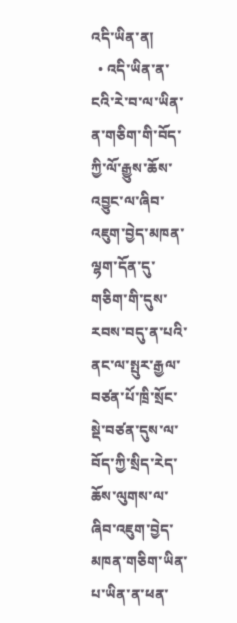འདི་ཡིན་ན།
  • འདི་ཡིན་ན་ངའི་རེ་བ་ལ་ཡིན་ན་གཅིག་གི་བོད་ཀྱི་ལོ་རྒྱུས་ཆོས་འབྱུང་ལ་ཞིབ་འཇུག་བྱེད་མཁན་ལྷག་དོན་དུ་གཅིག་གི་དུས་རབས་བདུ་ན་པའི་ནང་ལ་སྤུར་རྒྱལ་བཙན་པོ་ཁྲི་སྲོང་སྡེ་བཙན་དུས་ལ་བོད་ཀྱི་སྲིད་རེད་ཆོས་ལུགས་ལ་ཞིབ་འཇུག་བྱེད་མཁན་གཅིག་ཡིན་པ་ཡིན་ན་ཕན་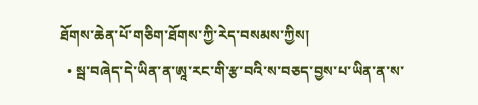ཐོགས་ཆེན་པོ་གཅིག་ཐོགས་ཀྱི་རེད་བསམས་ཀྱིས།
  • སྦ་བཞེད་དེ་ཡིན་ན་ཨཱ་རང་གི་རྩ་བའི་ས་བཅད་བྱས་པ་ཡིན་ན་ས་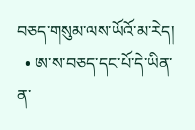བཅད་གསུམ་ལས་ཡོའོ་མ་རེད།
  • ཨ་ས་བཅད་དང་པོ་དེ་ཡིན་ན་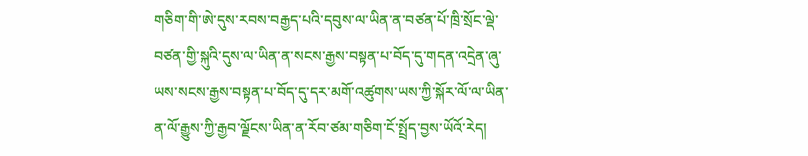གཅིག་གི་ཨེ་དུས་རབས་བརྒྱད་པའི་དབུས་ལ་ཡིན་ན་བཙན་པོ་ཁྲི་སྲོང་ལྡེ་བཙན་གྱི་སྐུའི་དུས་ལ་ཡིན་ན་སངས་རྒྱས་བསྟན་པ་བོད་དུ་གདན་འདྲེན་ཞུ་ཡས་སངས་རྒྱས་བསྟན་པ་བོད་དུ་དར་མགོ་འཚུགས་ཡས་ཀྱི་སྐོར་ལོ་ལ་ཡིན་ན་ལོ་རྒྱུས་ཀྱི་རྒྱབ་ལྗོངས་ཡིན་ན་རོབ་ཙམ་གཅིག་ངོ་སྤྲོད་བྱས་ཡོའོ་རེད།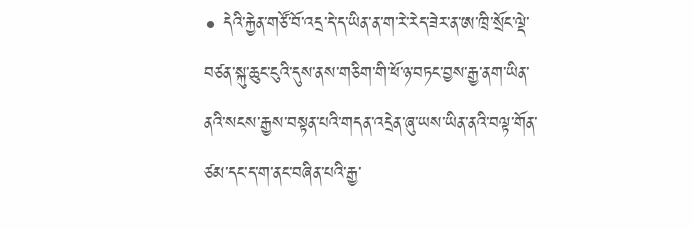• དེའི་རྐྱེན་གཙོ་བོ་འདྲ་དེ་ད་ཡིན་ན་ག་རེ་རེད་ཟེར་ན་ཨ་ཁྲི་སྲོང་ལྡེ་བཙན་སྐུ་ཆུང་ངུའི་དུས་ནས་གཅིག་གི་ཕོ་ཉ་བཏང་བྱས་རྒྱ་ནག་ཡིན་ནའི་སངས་རྒྱས་བསྟན་པའི་གདན་འདྲེན་ཞུ་ཡས་ཡིན་ནའི་བལྟ་གོན་ཙམ་དང་ད་ག་ནང་བཞིན་པའི་རྒྱ་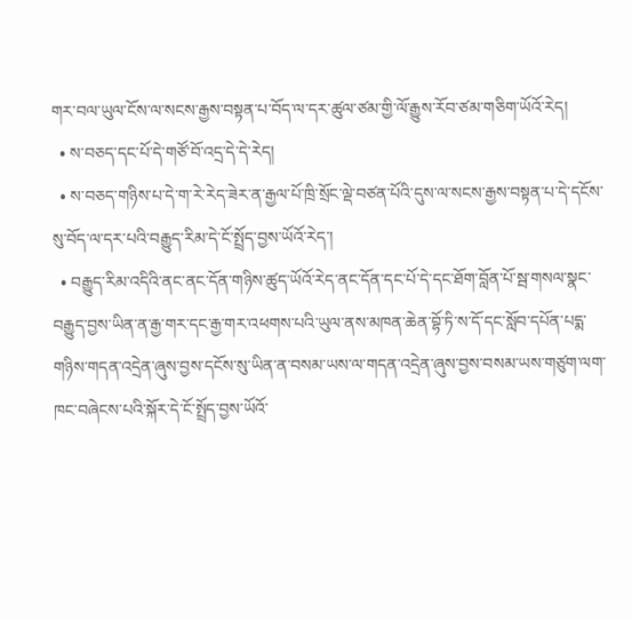གར་བལ་ཡུལ་ངོས་ལ་སངས་རྒྱས་བསྟན་པ་བོད་ལ་དར་ཚུལ་ཙམ་གྱི་ལོ་རྒྱུས་རོབ་ཙམ་གཅིག་ཡོའོ་རེད།
  • ས་བཅད་དང་པོ་དེ་གཙོ་བོ་འདྲ་དེ་དེ་རེད།
  • ས་བཅད་གཉིས་པ་དེ་ག་རེ་རེད་ཟེར་ན་རྒྱལ་པོ་ཁྲི་སྲོང་ལྡེ་བཙན་པོའི་དུས་ལ་སངས་རྒྱས་བསྟན་པ་དེ་དངོས་སུ་བོད་ལ་དར་པའི་བརྒྱུད་རིམ་དེ་ངོ་སྤྲོད་བྱས་ཡོའོ་རེད་།
  • བརྒྱུད་རིམ་འདིའི་ནང་ནང་དོན་གཉིས་ཚུད་ཡོའོ་རེད་ནང་དོན་དང་པོ་དེ་དང་ཐོག་བློན་པོ་སྦ་གསལ་སྣང་བརྒྱུད་བྱས་ཡིན་ན་རྒྱ་གར་དང་རྒྱ་གར་འཕགས་པའི་ཡུལ་ནས་མཁན་ཆེན་བྷོ་ཏི་ས་དོ་དང་སློབ་དཔོན་པདྨ་གཉིས་གདན་འདྲེན་ཞུས་བྱས་དངོས་སུ་ཡིན་ན་བསམ་ཡས་ལ་གདན་འདྲེན་ཞུས་བྱས་བསམ་ཡས་གཙུག་ལག་ཁང་བཞེངས་པའི་སྐོར་དེ་ངོ་སྤྲོད་བྱས་ཡོའོ་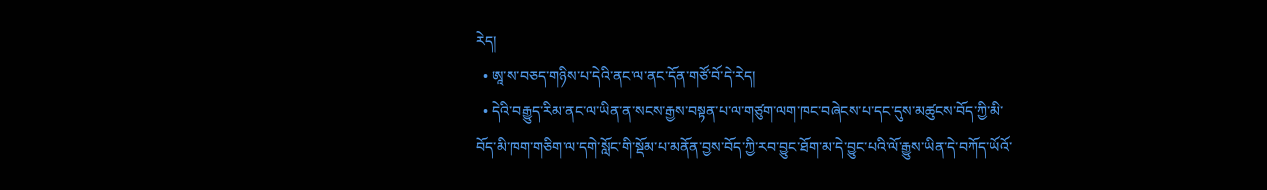རེད།
  • ཨཱ་ས་བཅད་གཉིས་པ་དེའི་ནང་ལ་ནང་དོན་གཙོ་བོ་དེ་རེད།
  • དེའི་བརྒྱུད་རིམ་ནང་ལ་ཡིན་ན་སངས་རྒྱས་བསྟན་པ་ལ་གཙུག་ལག་ཁང་བཞེངས་པ་དང་དུས་མཚུངས་བོད་ཀྱི་མི་བོད་མི་ཁག་གཅིག་ལ་དགེ་སློང་གི་སྡོམ་པ་མནོན་བྱས་བོད་ཀྱི་རབ་བྱུང་ཐོག་མ་དེ་བྱུང་པའི་ལོ་རྒྱུས་ཡིན་དེ་བཀོད་ཡོའོ་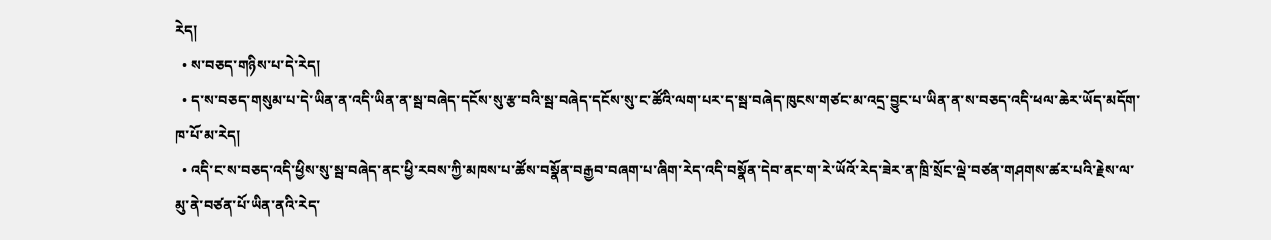རེད།
  • ས་བཅད་གཉིས་པ་དེ་རེད།
  • ད་ས་བཅད་གསུམ་པ་དེ་ཡིན་ན་འདི་ཡིན་ན་སྦ་བཞེད་དངོས་སུ་རྩ་བའི་སྦ་བཞེད་དངོས་སུ་ང་ཚོའི་ལག་པར་ད་སྦ་བཞེད་ཁུངས་གཙང་མ་འདྲ་བྱུང་པ་ཡིན་ན་ས་བཅད་འདི་ཕལ་ཆེར་ཡོད་མདོག་ཁ་པོ་མ་རེད།
  • འདི་ང་ས་བཅད་འདི་ཕྱིས་སུ་སྦ་བཞེད་ནང་ཕྱི་རབས་ཀྱི་མཁས་པ་ཚོས་བསྣོན་བརྒྱབ་བཞག་པ་ཞིག་རེད་འདི་བསྣོན་དེབ་ནང་ག་རེ་ཡོའོ་རེད་ཟེར་ན་ཁྲི་སྲོང་ལྡེ་བཙན་གཤགས་ཚར་པའི་རྗེས་ལ་མུ་ནེ་བཙན་པོ་ཡིན་ནའི་རེད་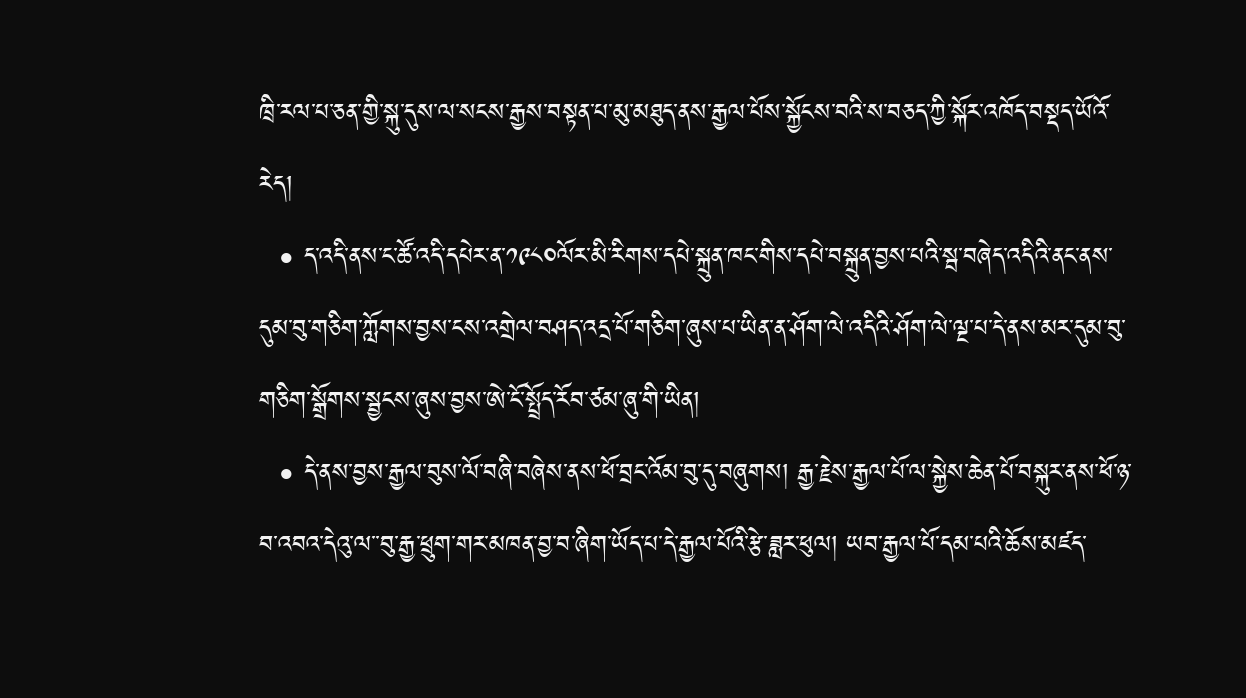ཁྲི་རལ་པ་ཅན་གྱི་སྐུ་དུས་ལ་སངས་རྒྱས་བསྟན་པ་མུ་མཐུད་ནས་རྒྱལ་པོས་སྐྱོངས་བའི་ས་བཅད་ཀྱི་སྐོར་འཁོད་བསྡད་ཡོའོ་རེད།
  • ད་འདི་ནས་ང་ཚོ་འདི་དཔེར་ན་༡༩༨༠ལོར་མི་རིགས་དཔེ་སྐྲུན་ཁང་གིས་དཔེ་བསྐྲུན་བྱས་པའི་སྦ་བཞེད་འདིའི་ནང་ནས་དུམ་བུ་གཅིག་ཀློགས་བྱས་ངས་འགྲེལ་བཤད་འདྲ་པོ་གཅིག་ཞུས་པ་ཡིན་ན་ཤོག་ལེ་འདིའི་ཤོག་ལེ་ལྔ་པ་དེ་ནས་མར་དུམ་བུ་གཅིག་སྒྲོགས་སྦྱངས་ཞུས་བྱས་ཨེ་ངོ་སྤྲོད་རོབ་ཙམ་ཞུ་གི་ཡིན།
  • དེ་ནས་བྱས་རྒྱལ་བུས་ལོ་བཞི་བཞེས་ནས་ཕོ་བྲང་འོམ་བུ་དུ་བཞུགས། རྒྱ་རྗེས་རྒྱལ་པོ་ལ་སྐྱེས་ཆེན་པོ་བསྐུར་ནས་ཕོ་ཉ་བ་འབའ་དེའུ་ལ་་བུ་རྒྱ་ཕྲུག་གར་མཁན་བྱ་བ་ཞིག་ཡོད་པ་དེ་རྒྱལ་པོའི་རྩེ་ཟླར་ཕུལ། ཡབ་རྒྱལ་པོ་དམ་པའི་ཆོས་མཛད་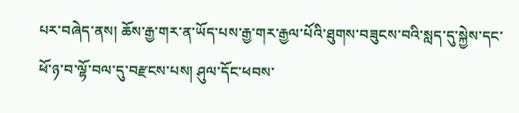པར་བཞེད་ནས། ཆོས་རྒྱ་གར་ན་ཡོད་པས་རྒྱ་གར་རྒྱལ་པོའི་ཐུགས་བཟུངས་བའི་སླད་དུ་སྐྱེས་དང་ཕོ་ཉ་བ་ལྷོ་བལ་དུ་བརྫངས་པས། ཤུལ་དོང་ཕབས་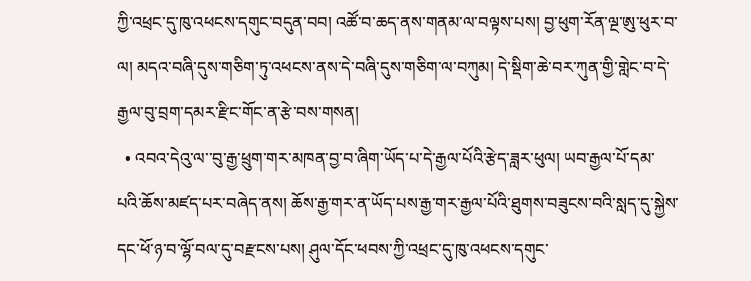ཀྱི་འཕྲང་དུ་ཁུ་འཕངས་དགུང་བདུན་བབ། འཚོ་བ་ཆད་ནས་གནམ་ལ་བལྟས་པས། བྱ་ཕུག་རོན་ལྔ་ཨུ་ཕུར་བ་ལ། མདའ་བཞི་དུས་གཅིག་ཏུ་འཕངས་ནས་དེ་བཞི་དུས་གཅིག་ལ་བཀུམ། དེ་སྡིག་ཆེ་བར་ཀུན་གྱི་གླེང་བ་དེ་རྒྱལ་བུ་བྲག་དམར་རྫིང་གོང་ན་རྩེ་བས་གསན།
  • འབའ་དེའུ་ལ་་བུ་རྒྱ་ཕྲུག་གར་མཁན་བྱ་བ་ཞིག་ཡོད་པ་དེ་རྒྱལ་པོའི་རྩེད་ཟླར་ཕུལ། ཡབ་རྒྱལ་པོ་དམ་པའི་ཆོས་མཛད་པར་བཞེད་ནས། ཆོས་རྒྱ་གར་ན་ཡོད་པས་རྒྱ་གར་རྒྱལ་པོའི་ཐུགས་བཟུངས་བའི་སླད་དུ་སྐྱེས་དང་ཕོ་ཉ་བ་ལྷོ་བལ་དུ་བརྫངས་པས། ཤུལ་དོང་ཕབས་ཀྱི་འཕྲང་དུ་ཁུ་འཕངས་དགུང་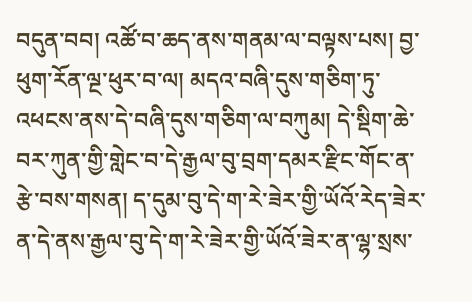བདུན་བབ། འཚོ་བ་ཆད་ནས་གནམ་ལ་བལྟས་པས། བྱ་ཕུག་རོན་ལྔ་ཕུར་བ་ལ། མདའ་བཞི་དུས་གཅིག་ཏུ་འཕངས་ནས་དེ་བཞི་དུས་གཅིག་ལ་བཀུམ། དེ་སྡིག་ཆེ་བར་ཀུན་གྱི་གླེང་བ་དེ་རྒྱལ་བུ་བྲག་དམར་རྫིང་གོང་ན་རྩེ་བས་གསན། ད་དུམ་བུ་དེ་ག་རེ་ཟེར་གྱི་ཡོའོ་རེད་ཟེར་ན་དེ་ནས་རྒྱལ་བུ་དེ་ག་རེ་ཟེར་གྱི་ཡོའོ་ཟེར་ན་ལྷ་སྲས་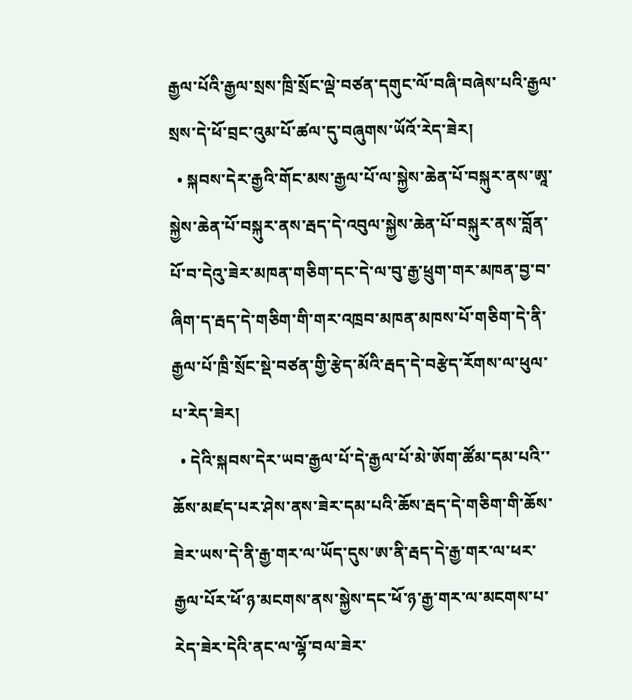རྒྱལ་པོའི་རྒྱལ་སྲས་ཁྲི་སྲོང་ལྡེ་བཙན་དགུང་ལོ་བཞི་བཞེས་པའི་རྒྱལ་སྲས་དེ་ཕོ་བྲང་འུམ་པོ་ཚལ་དུ་བཞུགས་ཡོའོ་རེད་ཟེར།
  • སྐབས་དེར་རྒྱའི་གོང་མས་རྒྱལ་པོ་ལ་སྐྱེས་ཆེན་པོ་བསྐུར་ནས་ཨཱ་སྐྱེས་ཆེན་པོ་བསྐུར་ནས་རྦད་དེ་འབུལ་སྐྱེས་ཆེན་པོ་བསྐུར་ནས་བློན་པོ་བ་དེའུ་ཟེར་མཁན་གཅིག་དང་དེ་ལ་བུ་རྒྱ་ཕྲུག་གར་མཁན་བྱ་བ་ཞིག་ད་རྦད་དེ་གཅིག་གི་གར་འཁྲབ་མཁན་མཁས་པོ་གཅིག་དེ་ནི་རྒྱལ་པོ་ཁྲི་སྲོང་སྡེ་བཙན་གྱི་རྩེད་མོའི་རྦད་དེ་བརྩེད་རོགས་ལ་ཕུལ་པ་རེད་ཟེར།
  • དེའི་སྐབས་དེར་ཡབ་རྒྱལ་པོ་དེ་རྒྱལ་པོ་མེ་ཨོག་ཚོམ་དམ་པའི་་ཆོས་མཛད་པར་ཤེས་ནས་ཟེར་དམ་པའི་ཆོས་རྦད་དེ་གཅིག་གི་ཆོས་ཟེར་ཡས་དེ་ནི་རྒྱ་གར་ལ་ཡོད་དུས་ཨ་ནི་རྦད་དེ་རྒྱ་གར་ལ་ཕར་རྒྱལ་པོར་ཕོ་ཉ་མངགས་ནས་སྐྱེས་དང་ཕོ་ཉ་རྒྱ་གར་ལ་མངགས་པ་རེད་ཟེར་དེའི་ནང་ལ་ལྷོ་བལ་ཟེར་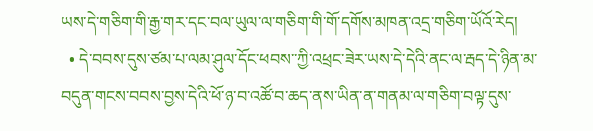ཡས་དེ་གཅིག་གི་རྒྱ་གར་དང་བལ་ཡུལ་ལ་གཅིག་གི་གོ་དགོས་མཁན་འདྲ་གཅིག་ཡོའོ་རེད།
  • དེ་བབས་དུས་ཙམ་པ་ལམ་ཤུལ་དོང་ཕབས་་ཀྱི་འཕྲང་ཟེར་ཡས་དེ་དེའི་ནང་ལ་རྦད་དེ་ཉིན་མ་བདུན་གངས་བབས་བྱས་དེའི་ཕོ་ཉ་བ་འཚོ་བ་ཆད་ནས་ཡིན་ན་གནམ་ལ་གཅིག་བལྟ་དུས་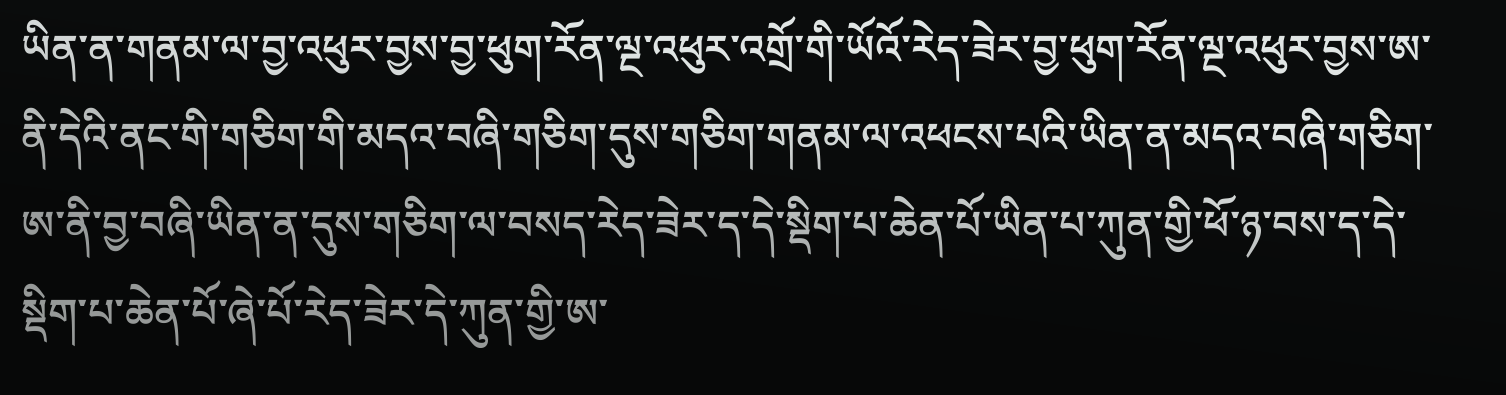ཡིན་ན་གནམ་ལ་བྱ་འཕུར་བྱས་བྱ་ཕུག་རོན་ལྔ་འཕུར་འགྲོ་གི་ཡོའོ་རེད་ཟེར་བྱ་ཕུག་རོན་ལྔ་འཕུར་བྱས་ཨ་ནི་དེའི་ནང་གི་གཅིག་གི་མདའ་བཞི་གཅིག་དུས་གཅིག་གནམ་ལ་འཕངས་པའི་ཡིན་ན་མདའ་བཞི་གཅིག་ཨ་ནི་བྱ་བཞི་ཡིན་ན་དུས་གཅིག་ལ་བསད་རེད་ཟེར་ད་དེ་སྡིག་པ་ཆེན་པོ་ཡིན་པ་ཀུན་གྱི་ཕོ་ཉ་བས་ད་དེ་སྡིག་པ་ཆེན་པོ་ཞེ་པོ་རེད་ཟེར་དེ་ཀུན་གྱི་ཨ་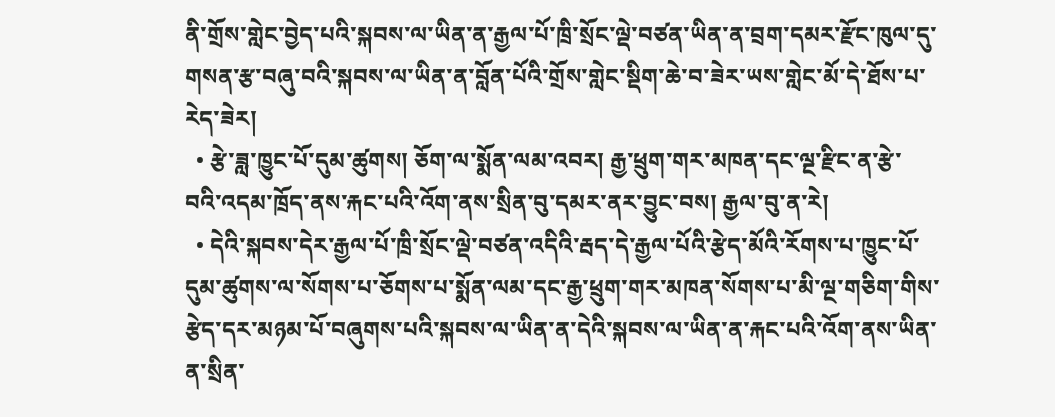ནི་གྲོས་གླེང་བྱེད་པའི་སྐབས་ལ་ཡིན་ན་རྒྱལ་པོ་ཁྲི་སྲོང་ལྡེ་བཙན་ཡིན་ན་བྲག་དམར་རྫོང་ཁུལ་དུ་གསན་རྩ་བཞུ་བའི་སྐབས་ལ་ཡིན་ན་བློན་པོའི་གྲོས་གླེང་སྡིག་ཆེ་བ་ཟེར་ཡས་གླེང་མོ་དེ་ཐོས་པ་རེད་ཟེར།
  • རྩེ་ཟླ་ཁྱུང་པོ་དུམ་ཚུགས། ཅོག་ལ་སྨོན་ལམ་འབར། རྒྱ་ཕྲུག་གར་མཁན་དང་ལྔ་རྫིང་ན་རྩེ་བའི་འདམ་ཁྲོད་ནས་རྐང་པའི་འོག་ནས་སྲིན་བུ་དམར་ནར་བྱུང་བས། རྒྱལ་བུ་ན་རེ།
  • དེའི་སྐབས་དེར་རྒྱལ་པོ་ཁྲི་སྲོང་ལྡེ་བཙན་འདིའི་རྦད་དེ་རྒྱལ་པོའི་རྩེད་མོའི་རོགས་པ་ཁྱུང་པོ་དུམ་ཚུགས་ལ་སོགས་པ་ཅོགས་པ་སྨོན་ལམ་དང་རྒྱ་ཕྲུག་གར་མཁན་སོགས་པ་མི་ལྔ་གཅིག་གིས་རྩེད་དར་མཉམ་པོ་བཞུགས་པའི་སྐབས་ལ་ཡིན་ན་དེའི་སྐབས་ལ་ཡིན་ན་རྐང་པའི་འོག་ནས་ཡིན་ན་སྲིན་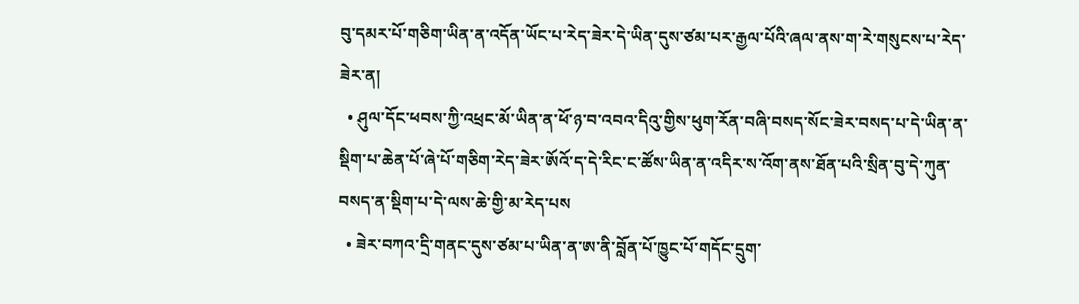བུ་དམར་པོ་གཅིག་ཡིན་ན་འདོན་ཡོང་པ་རེད་ཟེར་དེ་ཡིན་དུས་ཙམ་པར་རྒྱལ་པོའི་ཞལ་ནས་ག་རེ་གསུངས་པ་རེད་ཟེར་ན།
  • ཤུལ་དོང་ཕབས་ཀྱི་འཕྲང་མོ་ཡིན་ན་ཕོ་ཉ་བ་འབའ་དིའུ་གྱིས་ཕུག་རོན་བཞི་བསད་སོང་ཟེར་བསད་པ་དེ་ཡིན་ན་སྡིག་པ་ཆེན་པོ་ཞེ་པོ་གཅིག་རེད་ཟེར་ཨོའོ་ད་དེ་རིང་ང་ཚོས་ཡིན་ན་འདིར་ས་འོག་ནས་ཐོན་པའི་སྲིན་བུ་དེ་ཀུན་བསད་ན་སྡིག་པ་དེ་ལས་ཆེ་གྱི་མ་རེད་པས
  • ཟེར་བཀའ་དྲི་གནང་དུས་ཙམ་པ་ཡིན་ན་ཨ་ནི་བློན་པོ་ཁྱུང་པོ་གདོང་དྲུག་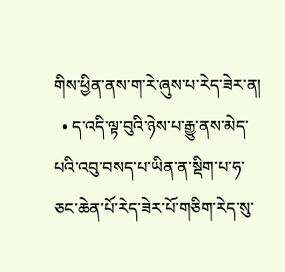གིས་ཕྱིན་ནས་ག་རེ་ཞུས་པ་རེད་ཟེར་ན།
  • ད་འདི་ལྟ་བུའི་ཉེས་པ་རྒྱུ་ནས་མེད་པའི་འབུ་བསད་པ་ཡིན་ན་སྡིག་པ་ཧ་ཅང་ཆེན་པོ་རེད་ཟེར་པོ་གཅིག་རེད་སུ་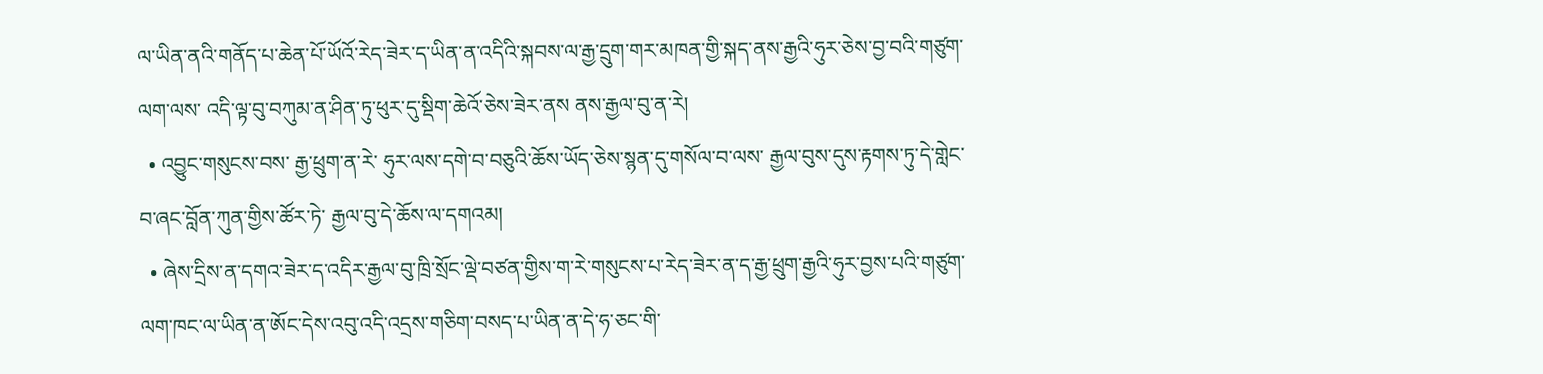ལ་ཡིན་ནའི་གནོད་པ་ཆེན་པོ་ཡོའོ་རེད་ཟེར་ད་ཡིན་ན་འདིའི་སྐབས་ལ་རྒྱ་དྲུག་གར་མཁན་གྱི་སྐད་ནས་རྒྱའི་ཧུར་ཅེས་བྱ་བའི་གཙུག་ལག་ལས་ འདི་ལྟ་བུ་བཀུམ་ན་ཤིན་ཏུ་ཕུར་དུ་སྡིག་ཆེའོ་ཅེས་ཟེར་ནས ནས་རྒྱལ་བུ་ན་རེ།
  • འབྱུང་གསུངས་བས་ རྒྱ་ཕྲུག་ན་རེ་ ཧུར་ལས་དགེ་བ་བཅུའི་ཆོས་ཡོད་ཅེས་སྙན་དུ་གསོལ་བ་ལས་ རྒྱལ་བུས་དུས་རྟགས་ཏུ་དེ་གླེང་བ་ཞང་བློན་ཀུན་གྱིས་ཚོར་ཏེ་ རྒྱལ་བུ་དེ་ཆོས་ལ་དགའམ།
  • ཞེས་དྲིས་ན་དགའ་ཟེར་ད་འདིར་རྒྱལ་བུ་ཁྲི་སྲོང་ལྡེ་བཙན་གྱིས་ག་རེ་གསུངས་པ་རེད་ཟེར་ན་ད་རྒྱ་ཕྲུག་རྒྱའི་ཧུར་བྱས་པའི་གཙུག་ལག་ཁང་ལ་ཡིན་ན་ཨོང་དེས་འབུ་འདི་འདྲས་གཅིག་བསད་པ་ཡིན་ན་དེ་ཧ་ཅང་གི་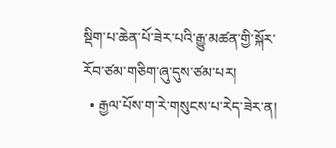སྡིག་པ་ཆེན་པོ་ཟེར་པའི་རྒྱུ་མཚན་གྱི་སྐོར་རོབ་ཙམ་གཅིག་ཞུ་དུས་ཙམ་པར།
  • རྒྱལ་པོས་ག་རེ་གསུངས་པ་རེད་ཟེར་ན།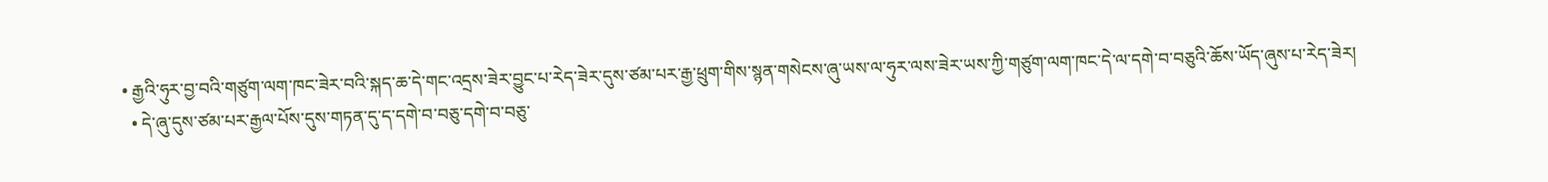• རྒྱའི་ཧུར་བྱ་བའི་གཙུག་ལག་ཁང་ཟེར་བའི་སྐད་ཆ་དེ་གང་འདྲས་ཟེར་བྱུང་པ་རེད་ཟེར་དུས་ཙམ་པར་རྒྱ་ཕྲུག་གིས་སྙན་གསེངས་ཞུ་ཡས་ལ་ཧུར་ལས་ཟེར་ཡས་ཀྱི་གཙུག་ལག་ཁང་དེ་ལ་དགེ་བ་བཅུའི་ཆོས་ཡོད་ཞུས་པ་རེད་ཟེར།
  • དེ་ཞུ་དུས་ཙམ་པར་རྒྱལ་པོས་དུས་གཏན་དུ་ད་དགེ་བ་བཅུ་དགེ་བ་བཅུ་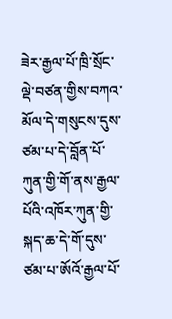ཟེར་རྒྱལ་པོ་ཁྲི་སྲོང་ལྡེ་བཙན་གྱིས་བཀའ་མོལ་དེ་གསུངས་དུས་ཙམ་པ་དེ་བློན་པོ་ཀུན་གྱི་གོ་ནས་རྒྱལ་པོའི་འཁོར་ཀུན་གྱི་སྐད་ཆ་དེ་གོ་དུས་ཙམ་པ་ཨོའོ་རྒྱལ་པོ་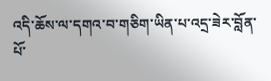འདི་ཆོས་ལ་དགའ་བ་གཅིག་ཡིན་པ་འདྲ་ཟེར་བློན་པོ་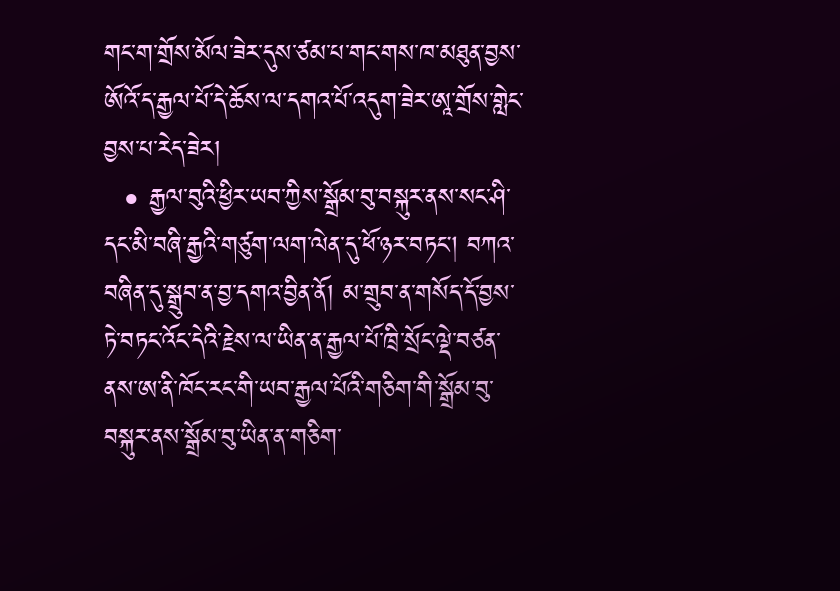གང་ག་གྲོས་མོལ་ཟེར་དུས་ཙམ་པ་གང་གས་ཁ་མཐུན་བྱས་ཨོའོ་ད་རྒྱལ་པོ་དེ་ཆོས་ལ་དགའ་པོ་འདུག་ཟེར་ཨཱ་གྲོས་གླེང་བྱས་པ་རེད་ཟེར།
  • རྒྱལ་བུའི་ཕྱིར་ཡབ་ཀྱིས་སྒྲོམ་བུ་བསྐུར་ནས་སང་ཤི་དང་མི་བཞི་རྒྱའི་གཙུག་ལག་ལེན་དུ་ཕོ་ཉར་བཏང། བཀའ་བཞིན་དུ་སྒྲུབ་ན་བྱ་དགའ་བྱིན་ནོ། མ་གྲུབ་ན་གསོད་དོ་བྱས་ཏེ་བཏང་འོང་དེའི་རྗེས་ལ་ཡིན་ན་རྒྱལ་པོ་ཁྲི་སྲོང་ལྡེ་བཙན་ནས་ཨ་ནི་ཁོང་རང་གི་ཡབ་རྒྱལ་པོའི་གཅིག་གི་སྒྲོམ་བུ་བསྐུར་ནས་སྒྲོམ་བུ་ཡིན་ན་གཅིག་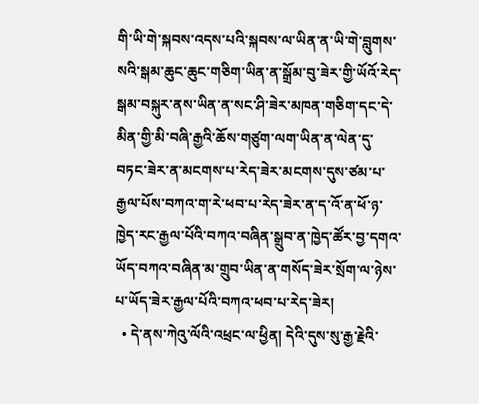གི་ཡི་གེ་སྐབས་འདས་པའི་སྐབས་ལ་ཡིན་ན་ཡི་གེ་བླུགས་སའི་སྒམ་ཆུང་ཆུང་གཅིག་ཡིན་ན་སྒྲོམ་བུ་ཟེར་གྱི་ཡོའོ་རེད་སྒམ་བསྐུར་ནས་ཡིན་ན་སང་ཤི་ཟེར་མཁན་གཅིག་དང་དེ་མིན་གྱི་མི་བཞི་རྒྱའི་ཆོས་གཙུག་ལག་ཡིན་ན་ལེན་དུ་བཏང་ཟེར་ན་མངགས་པ་རེད་ཟེར་མངགས་དུས་ཙམ་པ་རྒྱལ་པོས་བཀའ་ག་རེ་ཕབ་པ་རེད་ཟེར་ན་ད་འོ་ན་ཕོ་ཉ་ཁྱེད་རང་རྒྱལ་པོའི་བཀའ་བཞིན་སྒྲུབ་ན་ཁྱེད་ཚོར་བྱ་དགའ་ཡོད་བཀའ་བཞིན་མ་གྲུབ་ཡིན་ན་གསོད་ཟེར་སྲོག་ལ་ཉེས་པ་ཡོད་ཟེར་རྒྱལ་པོའི་བཀའ་ཕབ་པ་རེད་ཟེར།
  • དེ་ནས་ཀེའུ་ལོའི་འཕྲང་ལ་ཕྱིན། དེའི་དུས་སུ་རྒྱ་རྗེའི་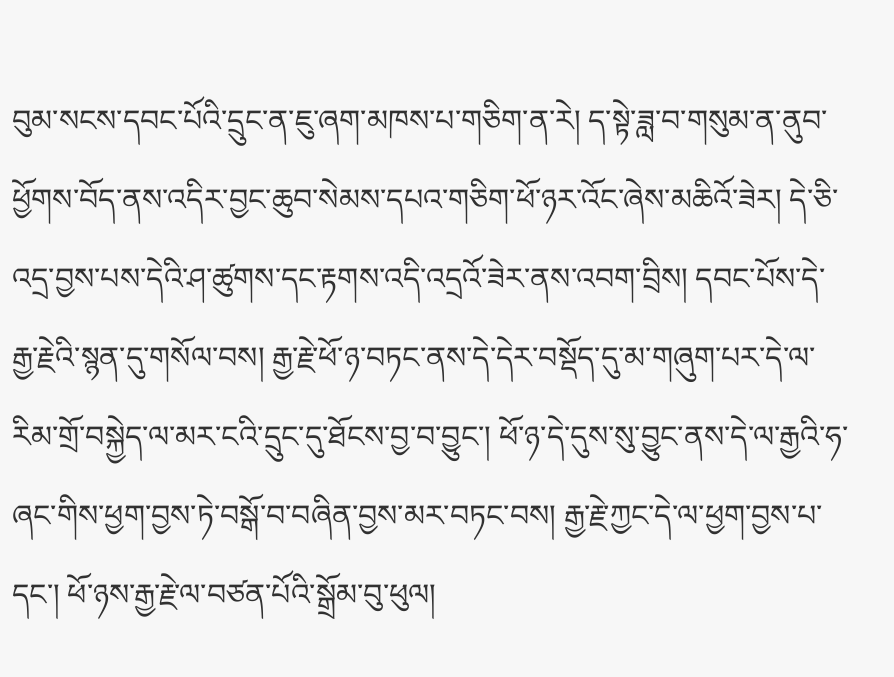བུམ་སངས་དབང་པོའི་དྲུང་ན་ཇུ་ཞག་མཁས་པ་གཅིག་ན་རེ། ད་སྟེ་ཟླ་བ་གསུམ་ན་ནུབ་ཕྱོགས་བོད་ནས་འདིར་བྱང་ཆུབ་སེམས་དཔའ་གཅིག་ཕོ་ཉར་འོང་ཞེས་མཆིའོ་ཟེར། དེ་ཅི་འདྲ་བྱས་པས་དེའི་ཤ་ཚུགས་དང་རྟགས་འདི་འདྲའོ་ཟེར་ནས་འབག་བྲིས། དབང་པོས་དེ་རྒྱ་རྗེའི་སྙན་དུ་གསོལ་བས། རྒྱ་རྗེ་ཕོ་ཉ་བཏང་ནས་དེ་དེར་བསྡོད་དུ་མ་གཞུག་པར་དེ་ལ་རིམ་གྲོ་བསྐྱེད་ལ་མར་ངའི་དྲུང་དུ་ཐོངས་བྱ་བ་བྱུང་། ཕོ་ཉ་དེ་དུས་སུ་བྱུང་ནས་དེ་ལ་རྒྱའི་ཧ་ཞང་གིས་ཕྱག་བྱས་ཏེ་བསྒོ་བ་བཞིན་བྱས་མར་བཏང་བས། རྒྱ་རྗེ་ཀྱང་དེ་ལ་ཕྱག་བྱས་པ་དང་། ཕོ་ཉས་རྒྱ་རྗེ་ལ་བཙན་པོའི་སྒྲོམ་བུ་ཕུལ།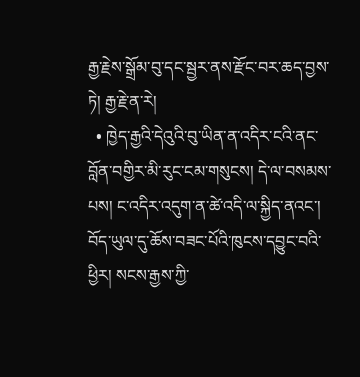རྒྱ་རྗེས་སྒྲོམ་བུ་དང་སྦྱར་ནས་རྫོང་བར་ཆད་བྱས་ཏེ། རྒྱ་རྗེ་ན་རེ།
  • ཁྱེད་རྒྱའི་དེའུའི་བུ་ཡིན་ན་འདིར་ངའི་ནང་བློན་བགྱིར་མི་རུང་ངམ་གསུངས། དེ་ལ་བསམས་པས། ང་འདིར་འདུག་ན་ཚེ་འདི་ལ་སྐྱིད་ནའང་། བོད་ཡུལ་དུ་ཆོས་བཟང་པོའི་ཁུངས་དབྱུང་བའི་ཕྱིར། སངས་རྒྱས་ཀྱི་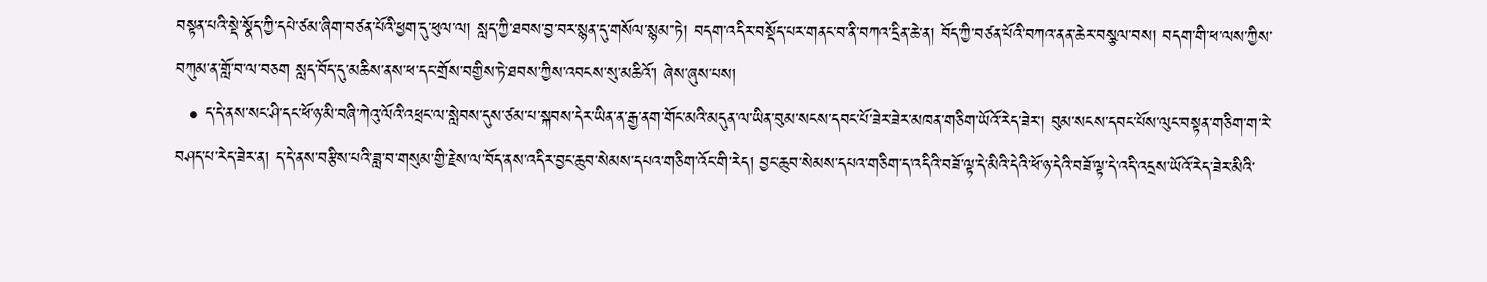བསྟན་པའི་སྡེ་སྣོད་ཀྱི་དཔེ་ཙམ་ཞིག་བཙན་པོའི་ཕྱག་དུ་ཕུལ་ལ། སླད་ཀྱི་ཐབས་བྱ་བར་སྙན་དུ་གསོལ་སྙམ་་ཏེ། བདག་འདིར་བསྡོད་པར་གནང་བ་ནི་བཀའ་དྲིན་ཆེ་ན། བོད་ཀྱི་བཙན་པོའི་བཀའ་ནན་ཆེར་བསྩལ་བས། བདག་གི་ཕ་ལས་ཀྱིས་བཀུམ་ན་གློ་བ་ལ་བཅག སླད་བོད་དུ་མཆིས་ནས་ཕ་དང་གྲོས་བགྱིས་ཏེ་ཐབས་ཀྱིས་འབངས་སུ་མཆིའོ་། ཞེས་ཞུས་པས།
  • ད་དེ་ནས་སང་ཤི་དང་ཕོ་ཉ་མི་བཞི་ཀེའུ་ལོའི་འཕྲང་ལ་སླེབས་དུས་ཙམ་པ་སྐབས་དེར་ཡིན་ན་རྒྱ་ནག་གོང་མའི་མདུན་ལ་ཡིན་བུམ་སངས་དབང་པོ་ཟེར་ཟེར་མཁན་གཅིག་ཡོའོ་རེད་ཟེར་། བུམ་སངས་དབང་པོས་ལུང་བསྟན་གཅིག་ག་རེ་བཤད་པ་རེད་ཟེར་ན། ད་དེ་ནས་བརྩིས་པའི་ཟླ་བ་གསུམ་གྱི་རྗེས་ལ་བོད་ནས་འདིར་བྱང་ཆུབ་སེམས་དཔའ་གཅིག་འོང་གི་རེད། བྱང་ཆུབ་སེམས་དཔའ་གཅིག་ད་འདིའི་བཟོ་ལྟ་དེ་མིའི་དེའི་ཕོ་ཉ་དེའི་བཟོ་ལྟ་དེ་འདི་འདྲས་ཡོའོ་རེད་ཟེར་མིའི་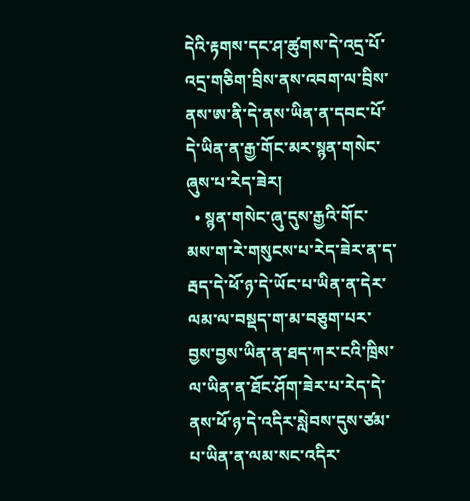དེའི་རྟགས་དང་ཤ་ཚུགས་དེ་འདྲ་པོ་འདྲ་གཅིག་བྲིས་ནས་འབག་ལ་བྲིས་ནས་ཨ་ནི་དེ་ནས་ཡིན་ན་དབང་པོ་དེ་ཡིན་ན་རྒྱ་གོང་མར་སྙན་གསེང་ཞུས་པ་རེད་ཟེར།
  • སྙན་གསེང་ཞུ་དུས་རྒྱའི་གོང་མས་ག་རེ་གསུངས་པ་རེད་ཟེར་ན་ད་རྦད་དེ་ཕོ་ཉ་དེ་ཡོང་པ་ཡིན་ན་དེར་ལམ་ལ་བསྡད་ག་མ་བཅུག་པར་བྱས་བྱས་ཡིན་ན་ཐད་ཀར་ངའི་ཁྲིས་ལ་ཡིན་ན་ཐོང་ཤོག་ཟེར་པ་རེད་དེ་ནས་ཕོ་ཉ་དེ་འདིར་སླེབས་དུས་ཙམ་པ་ཡིན་ན་ལམ་སང་འདིར་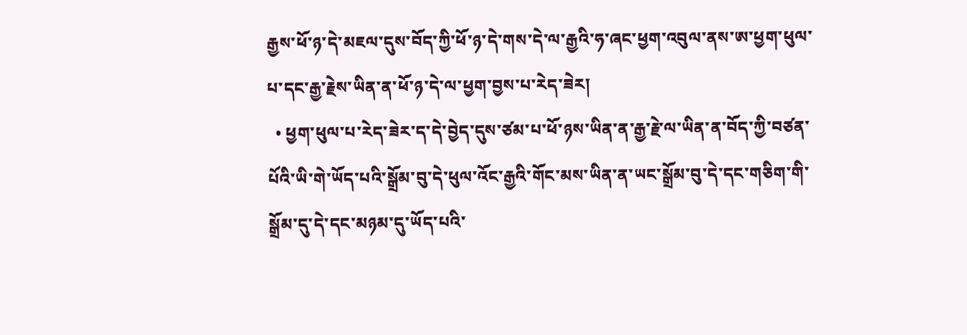རྒྱས་ཕོ་ཉ་དེ་མཇལ་དུས་བོད་ཀྱི་ཕོ་ཉ་དེ་གས་དེ་ལ་རྒྱའི་ཧ་ཞང་ཕྱག་འབུལ་ནས་ཨ་ཕྱག་ཕུལ་པ་དང་རྒྱ་རྗེས་ཡིན་ན་ཕོ་ཉ་དེ་ལ་ཕྱག་བྱས་པ་རེད་ཟེར།
  • ཕྱག་ཕུལ་པ་རེད་ཟེར་ད་དེ་བྱེད་དུས་ཙམ་པ་ཕོ་ཉས་ཡིན་ན་རྒྱ་རྗེ་ལ་ཡིན་ན་བོད་ཀྱི་བཙན་པོའི་ཡི་གེ་ཡོད་པའི་སྒྲོམ་བུ་དེ་ཕུལ་འོང་རྒྱའི་གོང་མས་ཡིན་ན་ཡང་སྒྲོམ་བུ་དེ་དང་གཅིག་གི་སྒྲོམ་དུ་དེ་དང་མཉམ་དུ་ཡོད་པའི་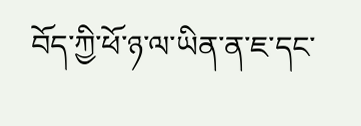བོད་ཀྱི་ཕོ་ཉ་ལ་ཡིན་ན་ཇ་དང་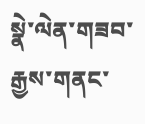སྣེ་ལེན་གཟབ་རྒྱས་གནང་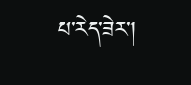པ་རེད་ཟེར་།